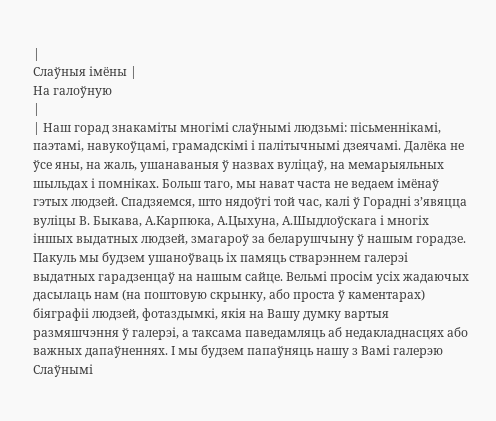|
Слаўныя імёны |
На галоўную
|
| Наш горад знакаміты многімі слаўнымі людзьмі: пісьменнікамі, паэтамі, навукоўцамі, грамадскімі і палітычнымі дзеячамі. Далёка не ўсе яны, на жаль, ушанаваныя ў назвах вуліцаў, на мемарыяльных шыльдах і помніках. Больш таго, мы нават часта не ведаем імёнаў гэтых людзей. Спадзяемся, што нядоўгі той час, калі ў Горадні з’явяцца вуліцы В. Быкава, А.Карпюка, А.Цыхуна, А.Шыдлоўскага і многіх іншых выдатных людзей, змагароў за беларушчыну ў нашым горадзе. Пакуль мы будзем ушаноўваць іх памяць стварэннем галерэі выдатных гарадзенцаў на нашым сайце. Вельмі просім усіх жадаючых дасылаць нам (на поштовую скрынку, або проста ў каментарах) біяграфіі людзей, фотаздымкі, якія на Вашу думку вартыя размяшчэння ў галерэі, а таксама паведамляць аб недакладнасцях або важных дапаўненнях. І мы будзем папаўняць нашу з Вамі галерэю Слаўнымі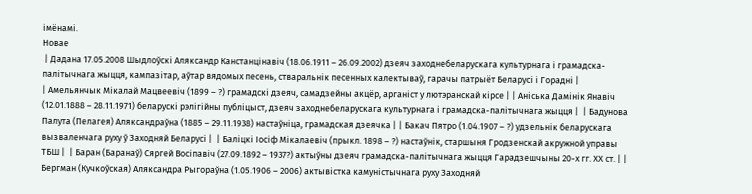імёнамі.
Новае
 | Дадана 17.05.2008 Шыдлоўскі Аляксандр Канстанцінавіч (18.06.1911 – 26.09.2002) дзеяч заходнебеларускага культурнага і грамадска-палітычнага жыцця, кампазітар, аўтар вядомых песень, стваральнік песенных калектываў, гарачы патрыёт Беларусі і Горадні |
| Амельянчык Мікалай Мацвеевіч (1899 – ?) грамадскі дзеяч, самадзейны акцёр, арганіст у лютэранскай кірсе | | Аніська Дамінік Янавіч (12.01.1888 – 28.11.1971) беларускі рэлігійны публіцыст, дзеяч заходнебеларускага культурнага і грамадска-палітычнага жыцця |  | Бадунова Палута (Пелагея) Аляксандраўна (1885 – 29.11.1938) настаўніца, грамадская дзеячка | | Бакач Пятро (1.04.1907 – ?) удзельнік беларускага вызваленчага руху ў Заходняй Беларусі |  | Баліцкі Іосіф Мікалаевіч (прыкл. 1898 – ?) настаўнік, старшыня Гродзенскай акружной управы ТБШ |  | Баран (Баранаў) Сяргей Восіпавіч (27.09.1892 – 1937?) актыўны дзеяч грамадска-палітычнага жыцця Гарадзешчыны 20-х гг. ХХ ст. | | Бергман (Кучкоўская) Аляксандра Рыгораўна (1.05.1906 – 2006) актывістка камуністычнага руху Заходняй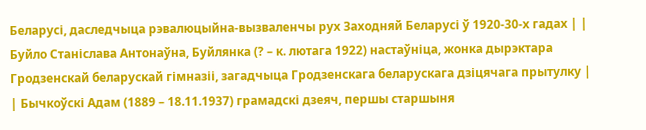Беларусі, даследчыца рэвалюцыйна-вызваленчы рух Заходняй Беларусі ў 1920-30-х гадах | | Буйло Станіслава Антонаўна, Буйлянка (? – к. лютага 1922) настаўніца, жонка дырэктара Гродзенскай беларускай гімназіі, загадчыца Гродзенскага беларускага дзіцячага прытулку | | Бычкоўскі Адам (1889 – 18.11.1937) грамадскі дзеяч, першы старшыня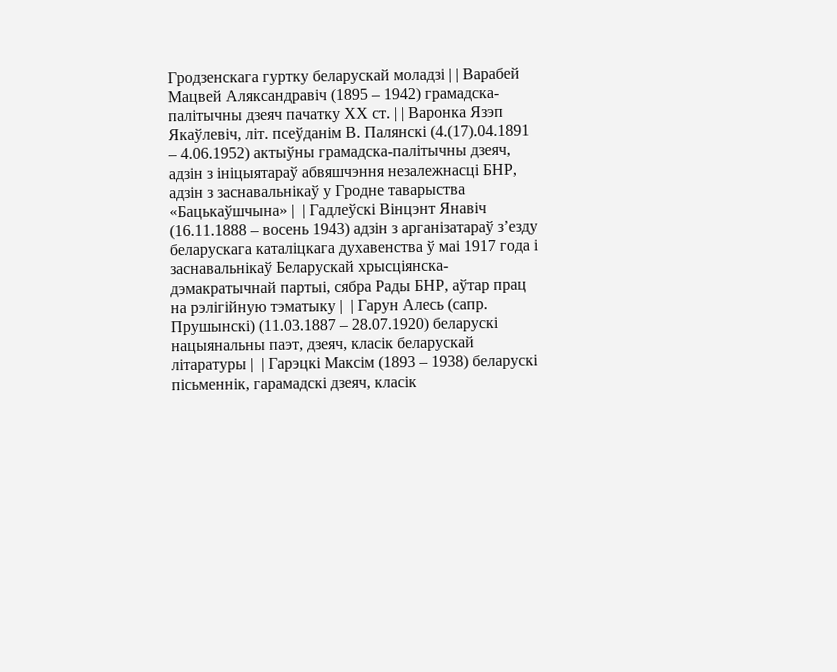Гродзенскага гуртку беларускай моладзі | | Варабей Мацвей Аляксандравіч (1895 – 1942) грамадска-палітычны дзеяч пачатку ХХ ст. | | Варонка Язэп Якаўлевіч, літ. псеўданім В. Палянскі (4.(17).04.1891 – 4.06.1952) актыўны грамадска-палітычны дзеяч, адзін з ініцыятараў абвяшчэння незалежнасці БНР, адзін з заснавальнікаў у Гродне таварыства «Бацькаўшчына» |  | Гадлеўскі Вінцэнт Янавіч (16.11.1888 – восень 1943) адзін з арганізатараў з’езду беларускага каталіцкага духавенства ў маі 1917 года і заснавальнікаў Беларускай хрысціянска-дэмакратычнай партыі, сябра Рады БНР, аўтар прац на рэлігійную тэматыку |  | Гарун Алесь (сапр. Прушынскі) (11.03.1887 – 28.07.1920) беларускі нацыянальны паэт, дзеяч, класік беларускай літаратуры |  | Гарэцкі Максім (1893 – 1938) беларускі пісьменнік, гарамадскі дзеяч, класік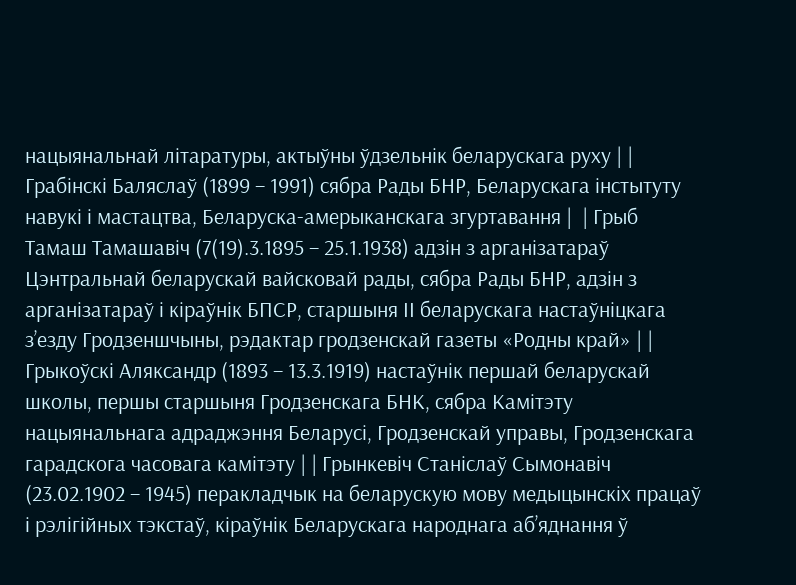нацыянальнай літаратуры, актыўны ўдзельнік беларускага руху | | Грабінскі Баляслаў (1899 – 1991) сябра Рады БНР, Беларускага інстытуту навукі і мастацтва, Беларуска-амерыканскага згуртавання |  | Грыб Тамаш Тамашавіч (7(19).3.1895 – 25.1.1938) адзін з арганізатараў Цэнтральнай беларускай вайсковай рады, сябра Рады БНР, адзін з арганізатараў і кіраўнік БПСР, старшыня ІІ беларускага настаўніцкага з’езду Гродзеншчыны, рэдактар гродзенскай газеты «Родны край» | | Грыкоўскі Аляксандр (1893 – 13.3.1919) настаўнік першай беларускай школы, першы старшыня Гродзенскага БНК, сябра Камітэту нацыянальнага адраджэння Беларусі, Гродзенскай управы, Гродзенскага гарадскога часовага камітэту | | Грынкевіч Станіслаў Сымонавіч (23.02.1902 – 1945) перакладчык на беларускую мову медыцынскіх працаў і рэлігійных тэкстаў, кіраўнік Беларускага народнага аб’яднання ў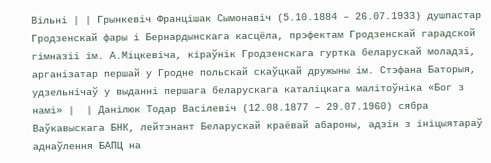Вільні | | Грынкевіч Францішак Сымонавіч (5.10.1884 – 26.07.1933) душпастар Гродзенскай фары і Бернардынскага касцёла, прэфектам Гродзенскай гарадской гімназіі ім. А.Міцкевіча, кіраўнік Гродзенскага гуртка беларускай моладзі, арганізатар першай у Гродне польскай скаўцкай дружыны ім. Стэфана Баторыя, удзельнічаў у выданні першага беларускага каталіцкага малітоўніка «Бог з намі» |  | Данілюк Тодар Васілевіч (12.08.1877 – 29.07.1960) сябра Ваўкавыскага БНК, лейтэнант Беларускай краёвай абароны, адзін з ініцыятараў аднаўлення БАПЦ на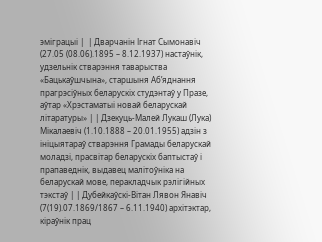эміграцыі |  | Дварчанін Ігнат Сымонавіч (27.05 (08.06).1895 – 8.12.1937) настаўнік, удзельнік стварэння таварыства «Бацькаўшчына», старшыня Аб’яднання прагрэсіўных беларускіх студэнтаў у Празе, аўтар «Хрэстаматыі новай беларускай літаратуры» | | Дзекуць-Малей Лукаш (Лука) Мікалаевіч (1.10.1888 – 20.01.1955) адзін з ініцыятараў стварэння Грамады беларускай моладзі, прасвітар беларускіх баптыстаў і прапаведнік, выдавец малітоўніка на беларускай мове, перакладчык рэлігійных тэкстаў | | Дубейкаўскі-Вітан Лявон Янавіч (7(19).07.1869/1867 – 6.11.1940) архітэктар, кіраўнік прац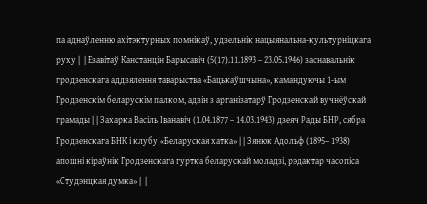па аднаўленню ахітэктурных помнікаў, удзельнік нацыянальна-культурніцкага руху |  | Езавітаў Канстанцін Барысавіч (5(17).11.1893 – 23.05.1946) заснавальнік гродзенскага аддзялення таварыства «Бацькаўшчына», камандуючы 1-ым Гродзенскім беларускім палком, адзін з арганізатарў Гродзенскай вучнёўскай грамады | | Захарка Васіль Іванавіч (1.04.1877 – 14.03.1943) дзеяч Рады БНР, сябра Гродзенскага БНК і клубу «Беларуская хатка» | | Зянюк Адольф (1895– 1938) апошні кіраўнік Гродзенскага гуртка беларускай моладзі, рэдактар часопіса «Студэнцкая думка» |  |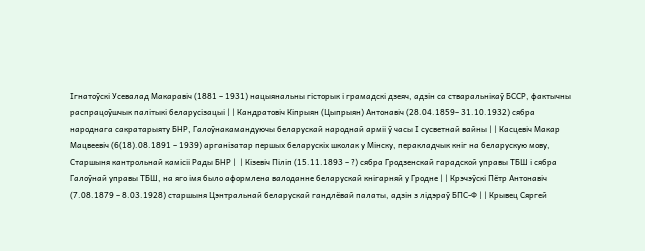Ігнатоўскі Усевалад Макаравіч (1881 – 1931) нацыянальны гісторык і грамадскі дзеяч, адзін са стваральнікаў БССР, фактычны распрацоўшчык палітыкі беларусізацыі | | Кандратовіч Кіпрыян (Цыпрыян) Антонавіч (28.04.1859– 31.10.1932) сябра народнага сакратарыяту БНР, Галоўнакамандуючы беларускай народнай арміі ў часы І сусветнай вайны | | Касцевіч Макар Мацвеевіч (6(18).08.1891 – 1939) арганізатар першых беларускіх школак у Мінску, перакладчык кніг на беларускую мову, Старшыня кантрольнай камісіі Рады БНР |  | Кізевіч Піліп (15.11.1893 – ?) сябра Гродзенскай гарадской управы ТБШ і сябра Галоўнай управы ТБШ, на яго імя было аформлена валоданне беларускай кнігарняй у Гродне | | Крэчэўскі Пётр Антонавіч (7.08.1879 – 8.03.1928) старшыня Цэнтральнай беларускай гандлёвай палаты, адзін з лідэраў БПС-Ф | | Крывец Сяргей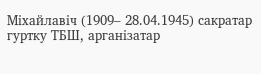Міхайлавіч (1909– 28.04.1945) сакратар гуртку ТБШ, арганізатар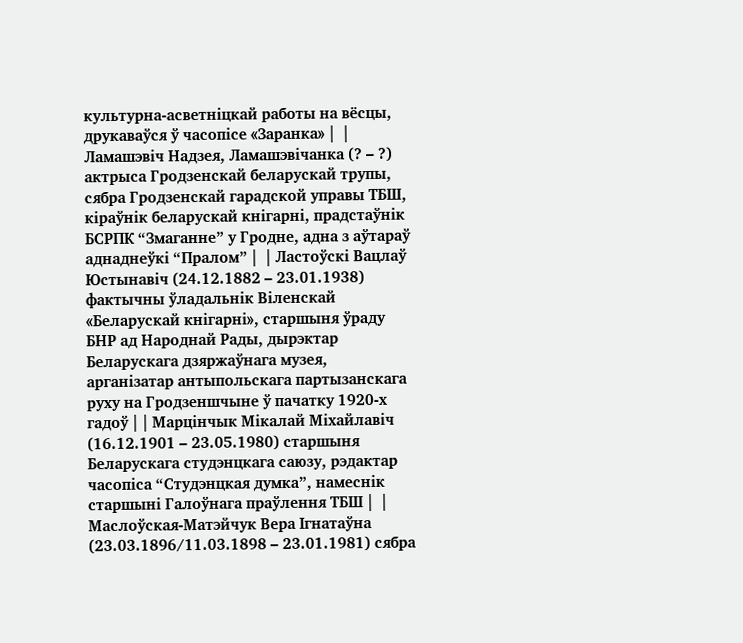культурна-асветніцкай работы на вёсцы, друкаваўся ў часопісе «Заранка» |  | Ламашэвіч Надзея, Ламашэвічанка (? – ?) актрыса Гродзенскай беларускай трупы, сябра Гродзенскай гарадской управы ТБШ, кіраўнік беларускай кнігарні, прадстаўнік БСРПК “Змаганне” у Гродне, адна з аўтараў аднаднеўкі “Пралом” |  | Ластоўскі Вацлаў Юстынавіч (24.12.1882 – 23.01.1938) фактычны ўладальнік Віленскай «Беларускай кнігарні», старшыня ўраду БНР ад Народнай Рады, дырэктар Беларускага дзяржаўнага музея, арганізатар антыпольскага партызанскага руху на Гродзеншчыне ў пачатку 1920-х гадоў | | Марцінчык Мікалай Міхайлавіч (16.12.1901 – 23.05.1980) старшыня Беларускага студэнцкага саюзу, рэдактар часопіса “Студэнцкая думка”, намеснік старшыні Галоўнага праўлення ТБШ |  | Маслоўская-Матэйчук Вера Ігнатаўна (23.03.1896/11.03.1898 – 23.01.1981) сябра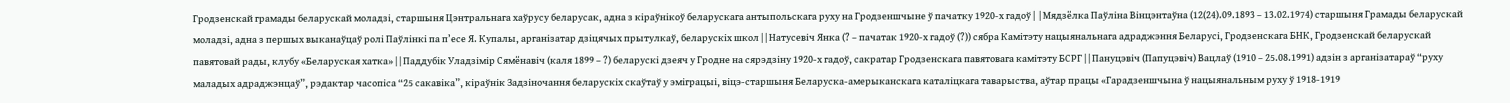Гродзенскай грамады беларускай моладзі, старшыня Цэнтральнага хаўрусу беларусак, адна з кіраўнікоў беларускага антыпольскага руху на Гродзеншчыне ў пачатку 1920-х гадоў |  | Мядзёлка Паўліна Вінцэнтаўна (12(24).09.1893 – 13.02.1974) старшыня Грамады беларускай моладзі, адна з першых выканаўцаў ролі Паўлінкі па п’есе Я. Купалы, арганізатар дзіцячых прытулкаў, беларускіх школ | | Натусевіч Янка (? – пачатак 1920-х гадоў (?)) сябра Камітэту нацыянальнага адраджэння Беларусі, Гродзенскага БНК, Гродзенскай беларускай павятовай рады, клубу «Беларуская хатка» | | Паддубік Уладзімір Сямёнавіч (каля 1899 – ?) беларускі дзеяч у Гродне на сярэдзіну 1920-х гадоў, сакратар Гродзенскага павятовага камітэту БСРГ | | Пануцэвіч (Папуцэвіч) Вацлаў (1910 – 25.08.1991) адзін з арганізатараў “руху маладых адраджэнцаў”, рэдактар часопіса “25 сакавіка”, кіраўнік Задзіночання беларускіх скаўтаў у эміграцыі, віцэ-старшыня Беларуска-амерыканскага каталіцкага таварыства, аўтар працы «Гарадзеншчына ў нацыянальным руху ў 1918-1919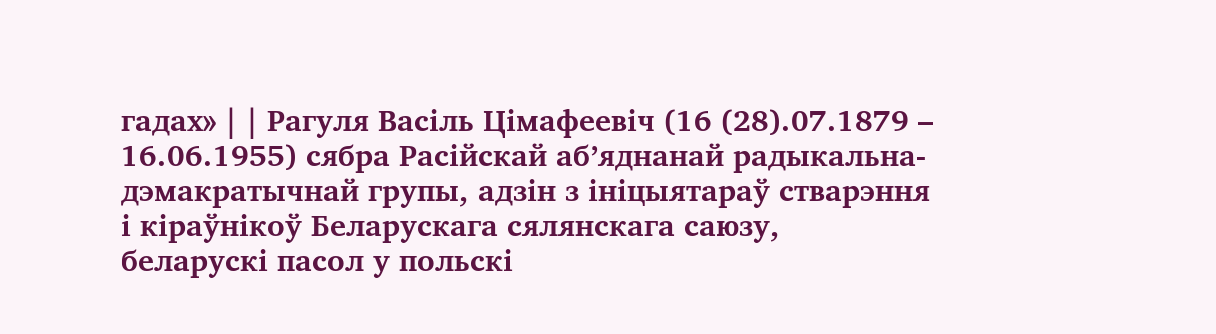гадах» | | Рагуля Васіль Цімафеевіч (16 (28).07.1879 – 16.06.1955) сябра Расійскай аб’яднанай радыкальна-дэмакратычнай групы, адзін з ініцыятараў стварэння і кіраўнікоў Беларускага сялянскага саюзу, беларускі пасол у польскі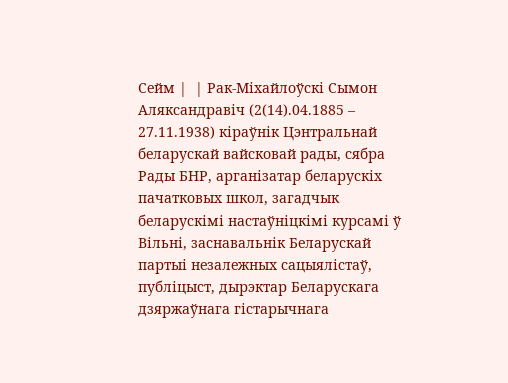Сейм |  | Рак-Міхайлоўскі Сымон Аляксандравіч (2(14).04.1885 – 27.11.1938) кіраўнік Цэнтральнай беларускай вайсковай рады, сябра Рады БНР, арганізатар беларускіх пачатковых школ, загадчык беларускімі настаўніцкімі курсамі ў Вільні, заснавальнік Беларускай партыі незалежных сацыялістаў, публіцыст, дырэктар Беларускага дзяржаўнага гістарычнага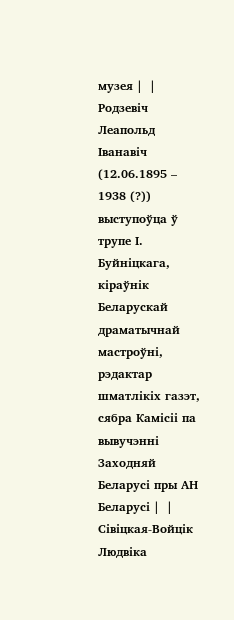музея |  | Родзевіч Леапольд Іванавіч (12.06.1895 – 1938 (?)) выступоўца ў трупе І. Буйніцкага, кіраўнік Беларускай драматычнай мастроўні, рэдактар шматлікіх газэт, сябра Камісіі па вывучэнні Заходняй Беларусі пры АН Беларусі |  | Сівіцкая-Войцік Людвіка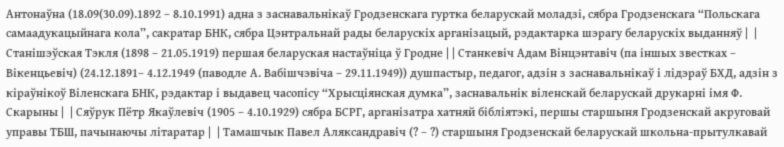Антонаўна (18.09(30.09).1892 – 8.10.1991) адна з заснавальнікаў Гродзенскага гуртка беларускай моладзі, сябра Гродзенскага “Польскага самаадукацыйнага кола”, сакратар БНК, сябра Цэнтральнай рады беларускіх арганізацый, рэдактарка шэрагу беларускіх выданняў |  | Станішэўская Тэкля (1898 – 21.05.1919) першая беларуская настаўніца ў Гродне | | Станкевіч Адам Вінцэнтавіч (па іншых звестках – Вікенцьевіч) (24.12.1891– 4.12.1949 (паводле А. Вабішчэвіча – 29.11.1949)) душпастыр, педагог, адзін з заснавальнікаў і лідэраў БХД, адзін з кіраўнікоў Віленскага БНК, рэдактар і выдавец часопісу “Хрысціянская думка”, заснавальнік віленскай беларускай друкарні імя Ф. Скарыны |  | Сяўрук Пётр Якаўлевіч (1905 – 4.10.1929) сябра БСРГ, арганізатра хатняй бібліятэкі, першы старшыня Гродзенскай акруговай управы ТБШ, пачынаючы літаратар |  | Тамашчык Павел Аляксандравіч (? – ?) старшыня Гродзенскай беларускай школьна-прытулкавай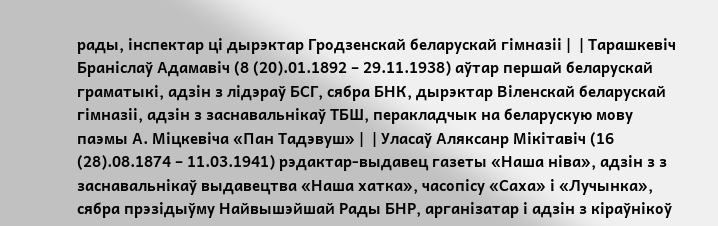рады, інспектар ці дырэктар Гродзенскай беларускай гімназіі |  | Тарашкевіч Браніслаў Адамавіч (8 (20).01.1892 – 29.11.1938) аўтар першай беларускай граматыкі, адзін з лідэраў БСГ, сябра БНК, дырэктар Віленскай беларускай гімназіі, адзін з заснавальнікаў ТБШ, перакладчык на беларускую мову паэмы А. Міцкевіча «Пан Тадэвуш» |  | Уласаў Аляксанр Мікітавіч (16 (28).08.1874 – 11.03.1941) рэдактар-выдавец газеты «Наша ніва», адзін з з заснавальнікаў выдавецтва «Наша хатка», часопісу «Саха» і «Лучынка», сябра прэзідыўму Найвышэйшай Рады БНР, арганізатар і адзін з кіраўнікоў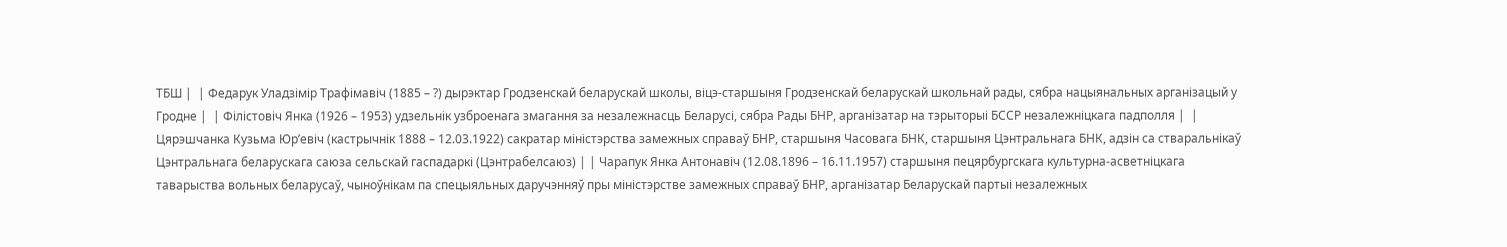ТБШ |  | Федарук Уладзімір Трафімавіч (1885 – ?) дырэктар Гродзенскай беларускай школы, віцэ-старшыня Гродзенскай беларускай школьнай рады, сябра нацыянальных арганізацый у Гродне |  | Філістовіч Янка (1926 – 1953) удзельнік узброенага змагання за незалежнасць Беларусі, сябра Рады БНР, арганізатар на тэрыторыі БССР незалежніцкага падполля |  | Цярэшчанка Кузьма Юр’евіч (кастрычнік 1888 – 12.03.1922) сакратар міністэрства замежных справаў БНР, старшыня Часовага БНК, старшыня Цэнтральнага БНК, адзін са стваральнікаў Цэнтральнага беларускага саюза сельскай гаспадаркі (Цэнтрабелсаюз) | | Чарапук Янка Антонавіч (12.08.1896 – 16.11.1957) старшыня пецярбургскага культурна-асветніцкага таварыства вольных беларусаў, чыноўнікам па спецыяльных даручэнняў пры міністэрстве замежных справаў БНР, арганізатар Беларускай партыі незалежных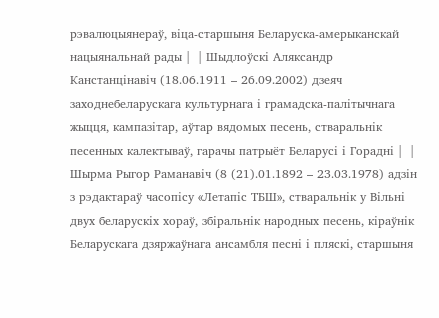рэвалюцыянераў, віца-старшыня Беларуска-амерыканскай нацыянальнай рады |  | Шыдлоўскі Аляксандр Канстанцінавіч (18.06.1911 – 26.09.2002) дзеяч заходнебеларускага культурнага і грамадска-палітычнага жыцця, кампазітар, аўтар вядомых песень, стваральнік песенных калектываў, гарачы патрыёт Беларусі і Горадні |  | Шырма Рыгор Раманавіч (8 (21).01.1892 – 23.03.1978) адзін з рэдактараў часопісу «Летапіс ТБШ», стваральнік у Вільні двух беларускіх хораў, збіральнік народных песень, кіраўнік Беларускага дзяржаўнага ансамбля песні і пляскі, старшыня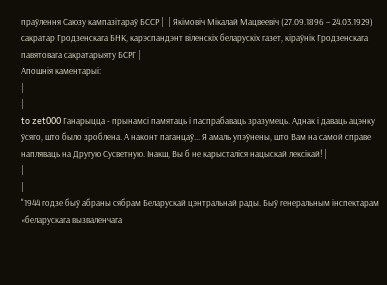праўлення Саюзу кампазітараў БССР |  | Якімовіч Мікалай Мацвеевіч (27.09.1896 – 24.03.1929) сакратар Гродзенскага БНК, карэспандэнт віленскіх беларускіх газет, кіраўнік Гродзенскага павятовага сакратарыяту БСРГ |
Апошнія каментарыі:
|
|
to zet000 Ганарыцца - прынамсі памятаць і паспрабаваць зразумець. Аднак і даваць ацэнку ўсяго, што было зроблена. А наконт паганцаў... Я амаль упэўнены, што Вам на самой справе напляваць на Другую Сусветную. Інакш, Вы б не карысталіся нацыскай лексікай! |
|
|
"1944 годзе быў абраны сябрам Беларускай цэнтральнай рады. Быў генеральным інспектарам «беларускага вызваленчага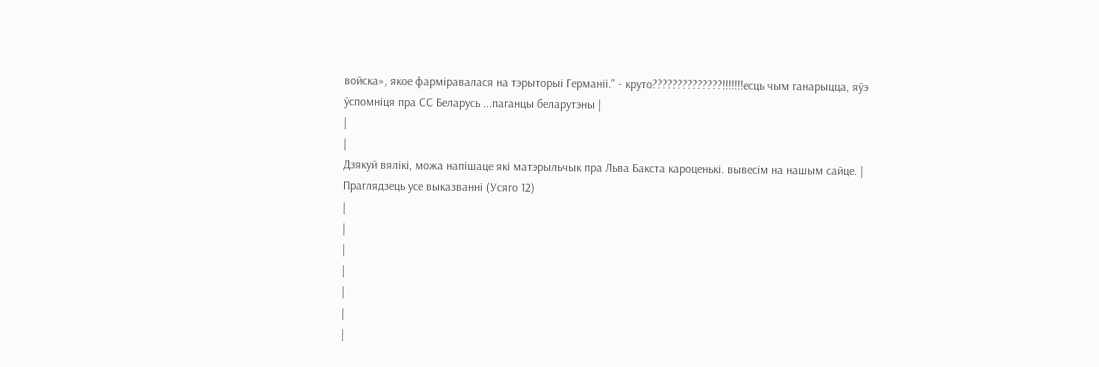войска», якое фарміравалася на тэрыторыі Германіі." - круто??????????????!!!!!!!есць чым ганарыцца, яўэ ўспомніця пра СС Беларусь ...паганцы беларутэны |
|
|
Дзякуй вялікі, можа напішаце які матэрыльчык пра Льва Бакста кароценькі. вывесім на нашым сайце. |
Праглядзець усе выказванні (Усяго 12)
|
|
|
|
|
|
|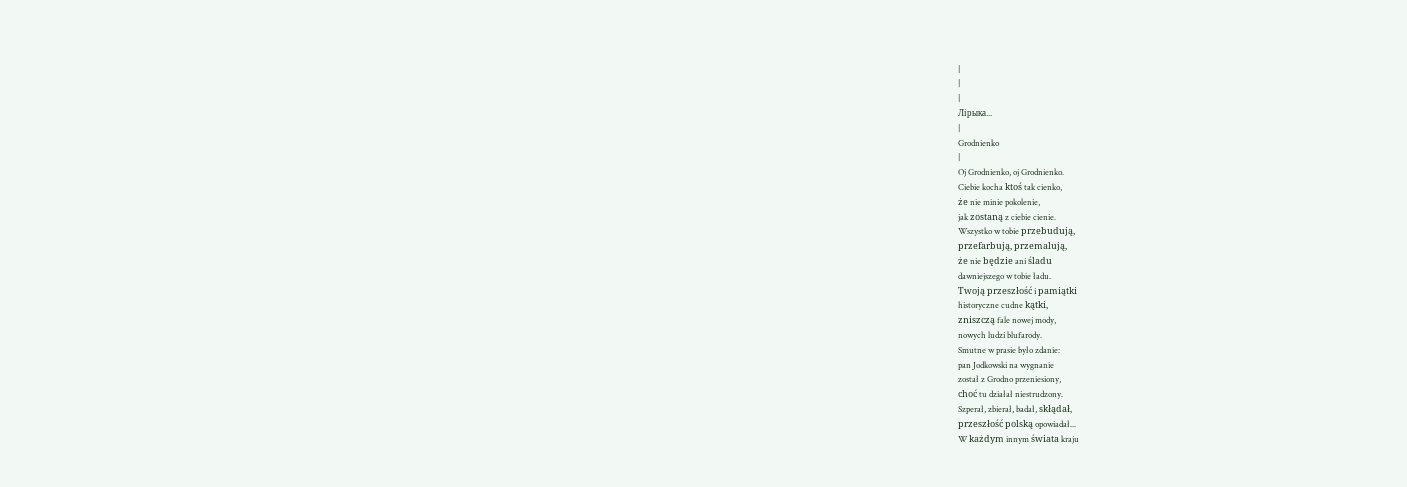|
|
|
Лірыка...
|
Grodnienko
|
Oj Grodnienko, oj Grodnienko.
Ciebie kocha ktoś tak cienko,
że nie minie pokolenie,
jak zostaną z ciebie cienie.
Wszystko w tobie przebudują,
przefarbują, przemalują,
że nie będzie ani śladu
dawniejszego w tobie ładu.
Twoją przeszłość i pamiątki
historyczne cudne kątki,
zniszczą fale nowej mody,
nowych ludzi blufarody.
Smutne w prasie było zdanie:
pan Jodkowski na wygnanie
został z Grodno przeniesiony,
choć tu działał niestrudzony.
Szperał, zbierał, badał, skłądał,
przeszłość polską opowiadał...
W każdym innym świata kraju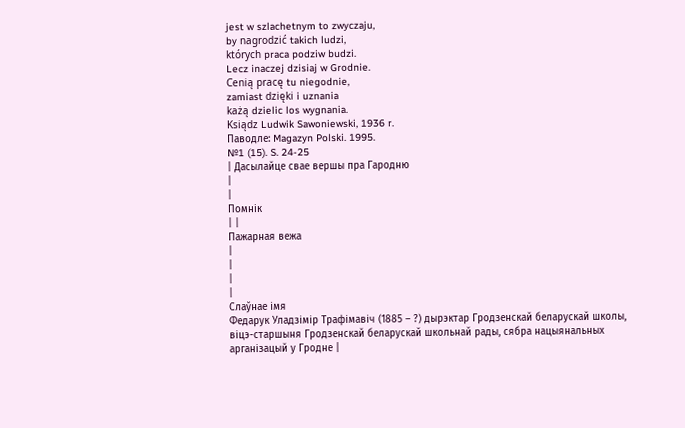jest w szlachetnym to zwyczaju,
by nagrodzić takich ludzi,
których praca podziw budzi.
Lecz inaczej dzisiaj w Grodnie.
Cenią pracę tu niegodnie,
zamiast dzięki i uznania
każą dzielic los wygnania.
Ksiądz Ludwik Sawoniewski, 1936 r.
Паводле: Magazyn Polski. 1995.
№1 (15). S. 24-25
| Дасылайце свае вершы пра Гародню
|
|
Помнік
| |
Пажарная вежа
|
|
|
|
Слаўнае імя
Федарук Уладзімір Трафімавіч (1885 – ?) дырэктар Гродзенскай беларускай школы, віцэ-старшыня Гродзенскай беларускай школьнай рады, сябра нацыянальных арганізацый у Гродне |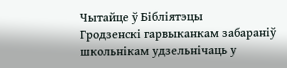Чытайце ў Бібліятэцы
Гродзенскі гарвыканкам забараніў школьнікам удзельнічаць у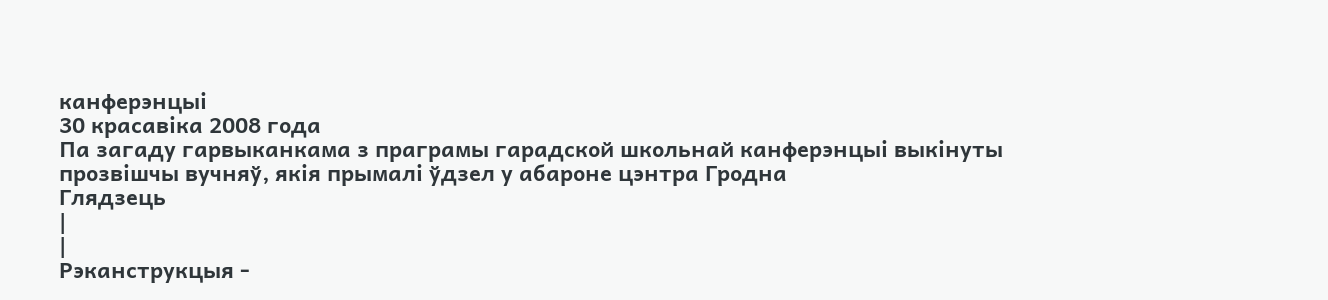канферэнцыі
30 красавіка 2008 года
Па загаду гарвыканкама з праграмы гарадской школьнай канферэнцыі выкінуты прозвішчы вучняў, якія прымалі ўдзел у абароне цэнтра Гродна
Глядзець
|
|
Рэканструкцыя -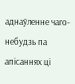аднаўленне чаго-небудзь па апісаннях ці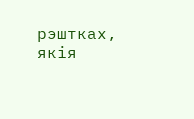рэштках, якія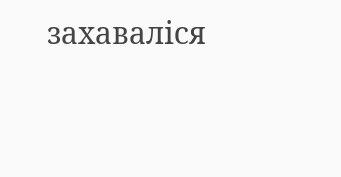захаваліся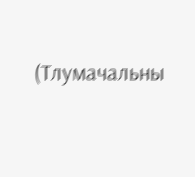(Тлумачальны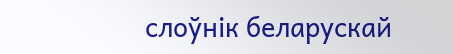слоўнік беларускай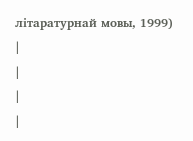літаратурнай мовы, 1999)
|
|
|
|